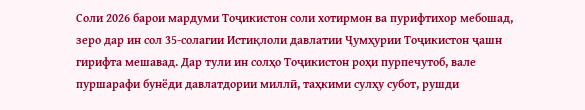Соли 2026 барои мардуми Тоҷикистон соли хотирмон ва пурифтихор мебошад, зеро дар ин сол 35-солагии Истиқлоли давлатии Ҷумҳурии Тоҷикистон ҷашн гирифта мешавад. Дар тули ин солҳо Тоҷикистон роҳи пурпечутоб, вале пуршарафи бунёди давлатдории миллӣ, таҳкими сулҳу субот, рушди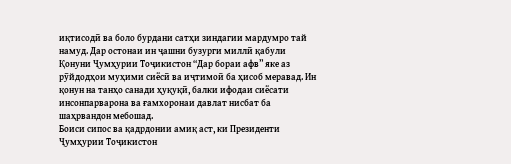иқтисодӣ ва боло бурдани сатҳи зиндагии мардумро тай намуд. Дар остонаи ин ҷашни бузурги миллӣ қабули Қонуни Ҷумҳурии Тоҷикистон “Дар бораи афв” яке аз рӯйдодҳои муҳими сиёсӣ ва иҷтимоӣ ба ҳисоб меравад. Ин қонун на танҳо санади ҳуқуқӣ, балки ифодаи сиёсати инсонпарварона ва ғамхоронаи давлат нисбат ба шаҳрвандон мебошад.
Боиси сипос ва қадрдонии амиқ аст, ки Президенти Ҷумҳурии Тоҷикистон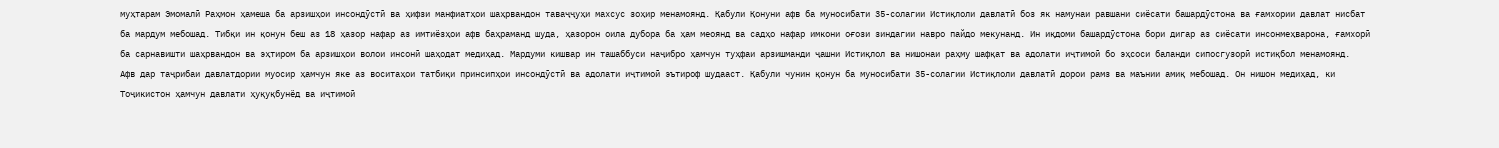муҳтарам Эмомалӣ Раҳмон ҳамеша ба арзишҳои инсондӯстӣ ва ҳифзи манфиатҳои шаҳрвандон таваҷҷуҳи махсус зоҳир менамоянд. Қабули Қонуни афв ба муносибати 35-солагии Истиқлоли давлатӣ боз як намунаи равшани сиёсати башардӯстона ва ғамхории давлат нисбат ба мардум мебошад. Тибқи ин қонун беш аз 18 ҳазор нафар аз имтиёзҳои афв баҳраманд шуда, ҳазорон оила дубора ба ҳам меоянд ва садҳо нафар имкони оғози зиндагии навро пайдо мекунанд. Ин иқдоми башардӯстона бори дигар аз сиёсати инсонмеҳварона, ғамхорӣ ба сарнавишти шаҳрвандон ва эҳтиром ба арзишҳои волои инсонӣ шаҳодат медиҳад. Мардуми кишвар ин ташаббуси наҷибро ҳамчун туҳфаи арзишманди ҷашни Истиқлол ва нишонаи раҳму шафқат ва адолати иҷтимоӣ бо эҳсоси баланди сипосгузорӣ истиқбол менамоянд.
Афв дар таҷрибаи давлатдории муосир ҳамчун яке аз воситаҳои татбиқи принсипҳои инсондӯстӣ ва адолати иҷтимоӣ эътироф шудааст. Қабули чунин қонун ба муносибати 35-солагии Истиқлоли давлатӣ дорои рамз ва маънии амиқ мебошад. Он нишон медиҳад, ки Тоҷикистон ҳамчун давлати ҳуқуқбунёд ва иҷтимоӣ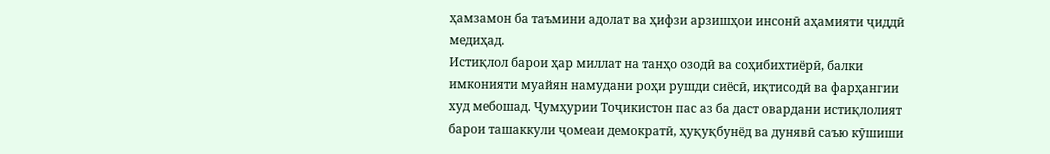ҳамзамон ба таъмини адолат ва ҳифзи арзишҳои инсонӣ аҳамияти ҷиддӣ медиҳад.
Истиқлол барои ҳар миллат на танҳо озодӣ ва соҳибихтиёрӣ, балки имконияти муайян намудани роҳи рушди сиёсӣ, иқтисодӣ ва фарҳангии худ мебошад. Ҷумҳурии Тоҷикистон пас аз ба даст овардани истиқлолият барои ташаккули ҷомеаи демократӣ, ҳуқуқбунёд ва дунявӣ саъю кӯшиши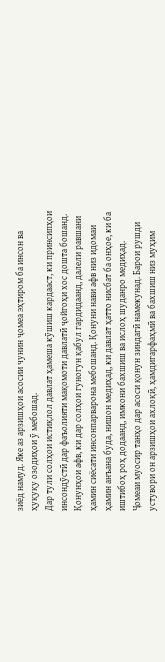зиёд намуд. Яке аз арзишҳои асосии чунин ҷомеа эҳтиром ба инсон ва ҳуқуқу озодиҳои ӯ мебошад.
Дар тули солҳои истиқлол давлат ҳамеша кӯшиш кардааст, ки принсипҳои инсондӯстӣ дар фаъолияти мақомоти давлатӣ ҷойгоҳи хос дошта бошанд. Қонунҳои афв, ки дар солҳои гуногун қабул гардидаанд, далели равшани ҳамин сиёсати инсонпарварона мебошанд. Қонуни нави афв низ идомаи ҳамин анъана буда, нишон медиҳад, ки давлат ҳатто нисбат ба онҳое, ки ба иштибоҳ роҳ додаанд, имкони бахшиш ва ислоҳ шуданро медиҳад.
Ҷомеаи муосир танҳо дар асоси қонун зиндагӣ намекунад. Барои рушди устувори он арзишҳои ахлоқӣ, ҳамдигарфаҳмӣ ва бахшиш низ муҳим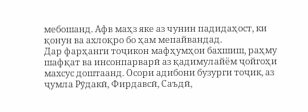мебошанд. Афв маҳз яке аз чунин падидаҳост, ки қонун ва ахлоқро бо ҳам мепайвандад.
Дар фарҳанги тоҷикон мафҳумҳои бахшиш, раҳму шафқат ва инсонпарварӣ аз қадимулайём ҷойгоҳи махсус доштаанд. Осори адибони бузурги тоҷик, аз ҷумла Рӯдакӣ, Фирдавсӣ, Саъдӣ,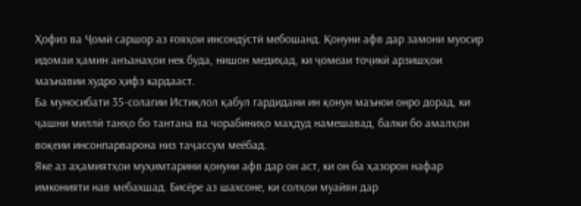Ҳофиз ва Ҷомӣ саршор аз ғояҳои инсондӯстӣ мебошанд. Қонуни афв дар замони муосир идомаи ҳамин анъанаҳои нек буда, нишон медиҳад, ки ҷомеаи тоҷикӣ арзишҳои маънавии худро ҳифз кардааст.
Ба муносибати 35-солагии Истиқлол қабул гардидани ин қонун маънои онро дорад, ки ҷашни миллӣ танҳо бо тантана ва чорабиниҳо маҳдуд намешавад, балки бо амалҳои воқеии инсонпарварона низ таҷассум меёбад.
Яке аз аҳамиятҳои муҳимтарини қонуни афв дар он аст, ки он ба ҳазорон нафар имконияти нав мебахшад. Бисёре аз шахсоне, ки солҳои муайян дар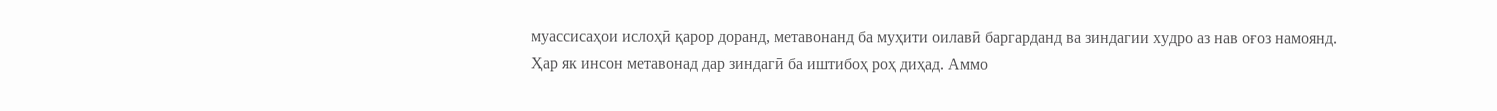муассисаҳои ислоҳӣ қарор доранд, метавонанд ба муҳити оилавӣ баргарданд ва зиндагии худро аз нав оғоз намоянд.
Ҳар як инсон метавонад дар зиндагӣ ба иштибоҳ роҳ диҳад. Аммо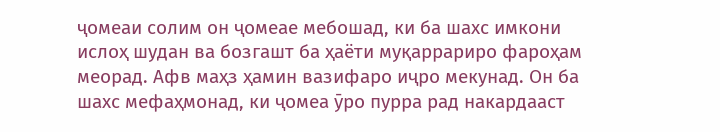ҷомеаи солим он ҷомеае мебошад, ки ба шахс имкони ислоҳ шудан ва бозгашт ба ҳаёти муқаррариро фароҳам меорад. Афв маҳз ҳамин вазифаро иҷро мекунад. Он ба шахс мефаҳмонад, ки ҷомеа ӯро пурра рад накардааст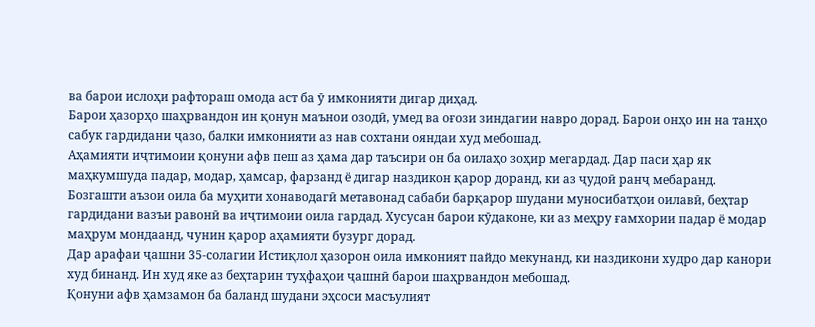ва барои ислоҳи рафтораш омода аст ба ӯ имконияти дигар диҳад.
Барои ҳазорҳо шаҳрвандон ин қонун маънои озодӣ, умед ва оғози зиндагии навро дорад. Барои онҳо ин на танҳо сабук гардидани ҷазо, балки имконияти аз нав сохтани ояндаи худ мебошад.
Аҳамияти иҷтимоии қонуни афв пеш аз ҳама дар таъсири он ба оилаҳо зоҳир мегардад. Дар паси ҳар як маҳкумшуда падар, модар, ҳамсар, фарзанд ё дигар наздикон қарор доранд, ки аз ҷудоӣ ранҷ мебаранд.
Бозгашти аъзои оила ба муҳити хонаводагӣ метавонад сабаби барқарор шудани муносибатҳои оилавӣ, беҳтар гардидани вазъи равонӣ ва иҷтимоии оила гардад. Хусусан барои кӯдаконе, ки аз меҳру ғамхории падар ё модар маҳрум мондаанд, чунин қарор аҳамияти бузург дорад.
Дар арафаи ҷашни 35-солагии Истиқлол ҳазорон оила имконият пайдо мекунанд, ки наздикони худро дар канори худ бинанд. Ин худ яке аз беҳтарин туҳфаҳои ҷашнӣ барои шаҳрвандон мебошад.
Қонуни афв ҳамзамон ба баланд шудани эҳсоси масъулият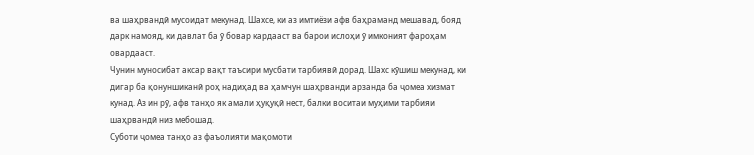ва шаҳрвандӣ мусоидат мекунад. Шахсе, ки аз имтиёзи афв баҳраманд мешавад, бояд дарк намояд, ки давлат ба ӯ бовар кардааст ва барои ислоҳи ӯ имконият фароҳам овардааст.
Чунин муносибат аксар вақт таъсири мусбати тарбиявӣ дорад. Шахс кӯшиш мекунад, ки дигар ба қонуншиканӣ роҳ надиҳад ва ҳамчун шаҳрванди арзанда ба ҷомеа хизмат кунад. Аз ин рӯ, афв танҳо як амали ҳуқуқӣ нест, балки воситаи муҳими тарбияи шаҳрвандӣ низ мебошад.
Суботи ҷомеа танҳо аз фаъолияти мақомоти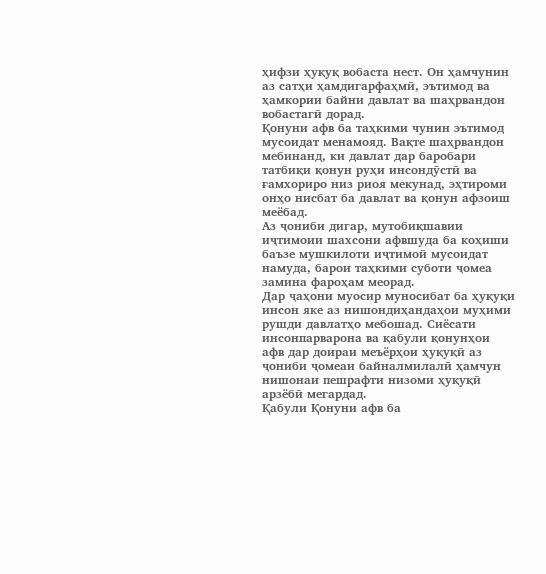ҳифзи ҳуқуқ вобаста нест. Он ҳамчунин аз сатҳи ҳамдигарфаҳмӣ, эътимод ва ҳамкории байни давлат ва шаҳрвандон вобастагӣ дорад.
Қонуни афв ба таҳкими чунин эътимод мусоидат менамояд. Вақте шаҳрвандон мебинанд, ки давлат дар баробари татбиқи қонун руҳи инсондӯстӣ ва ғамхориро низ риоя мекунад, эҳтироми онҳо нисбат ба давлат ва қонун афзоиш меёбад.
Аз ҷониби дигар, мутобиқшавии иҷтимоии шахсони афвшуда ба коҳиши баъзе мушкилоти иҷтимоӣ мусоидат намуда, барои таҳкими суботи ҷомеа замина фароҳам меорад.
Дар ҷаҳони муосир муносибат ба ҳуқуқи инсон яке аз нишондиҳандаҳои муҳими рушди давлатҳо мебошад. Сиёсати инсонпарварона ва қабули қонунҳои афв дар доираи меъёрҳои ҳуқуқӣ аз ҷониби ҷомеаи байналмилалӣ ҳамчун нишонаи пешрафти низоми ҳуқуқӣ арзёбӣ мегардад.
Қабули Қонуни афв ба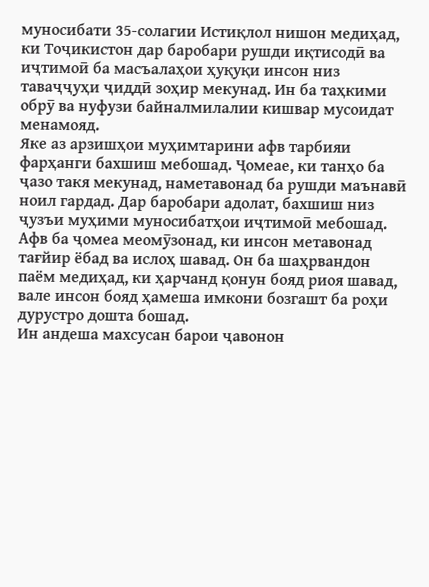муносибати 35-солагии Истиқлол нишон медиҳад, ки Тоҷикистон дар баробари рушди иқтисодӣ ва иҷтимоӣ ба масъалаҳои ҳуқуқи инсон низ таваҷҷуҳи ҷиддӣ зоҳир мекунад. Ин ба таҳкими обрӯ ва нуфузи байналмилалии кишвар мусоидат менамояд.
Яке аз арзишҳои муҳимтарини афв тарбияи фарҳанги бахшиш мебошад. Ҷомеае, ки танҳо ба ҷазо такя мекунад, наметавонад ба рушди маънавӣ ноил гардад. Дар баробари адолат, бахшиш низ ҷузъи муҳими муносибатҳои иҷтимоӣ мебошад.
Афв ба ҷомеа меомӯзонад, ки инсон метавонад тағйир ёбад ва ислоҳ шавад. Он ба шаҳрвандон паём медиҳад, ки ҳарчанд қонун бояд риоя шавад, вале инсон бояд ҳамеша имкони бозгашт ба роҳи дурустро дошта бошад.
Ин андеша махсусан барои ҷавонон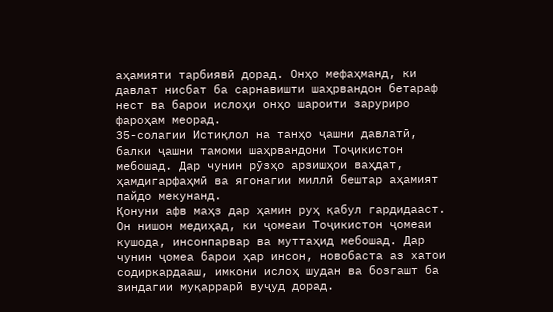аҳамияти тарбиявӣ дорад. Онҳо мефаҳманд, ки давлат нисбат ба сарнавишти шаҳрвандон бетараф нест ва барои ислоҳи онҳо шароити заруриро фароҳам меорад.
35-солагии Истиқлол на танҳо ҷашни давлатӣ, балки ҷашни тамоми шаҳрвандони Тоҷикистон мебошад. Дар чунин рӯзҳо арзишҳои ваҳдат, ҳамдигарфаҳмӣ ва ягонагии миллӣ бештар аҳамият пайдо мекунанд.
Қонуни афв маҳз дар ҳамин руҳ қабул гардидааст. Он нишон медиҳад, ки ҷомеаи Тоҷикистон ҷомеаи кушода, инсонпарвар ва муттаҳид мебошад. Дар чунин ҷомеа барои ҳар инсон, новобаста аз хатои содиркардааш, имкони ислоҳ шудан ва бозгашт ба зиндагии муқаррарӣ вуҷуд дорад.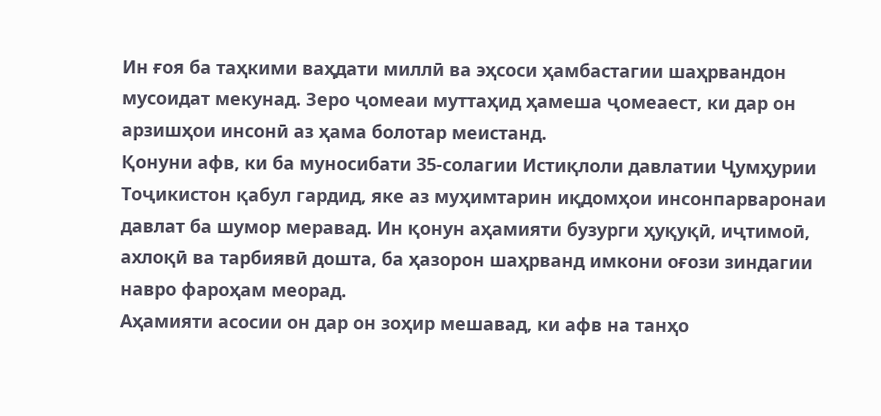Ин ғоя ба таҳкими ваҳдати миллӣ ва эҳсоси ҳамбастагии шаҳрвандон мусоидат мекунад. Зеро ҷомеаи муттаҳид ҳамеша ҷомеаест, ки дар он арзишҳои инсонӣ аз ҳама болотар меистанд.
Қонуни афв, ки ба муносибати 35-солагии Истиқлоли давлатии Ҷумҳурии Тоҷикистон қабул гардид, яке аз муҳимтарин иқдомҳои инсонпарваронаи давлат ба шумор меравад. Ин қонун аҳамияти бузурги ҳуқуқӣ, иҷтимоӣ, ахлоқӣ ва тарбиявӣ дошта, ба ҳазорон шаҳрванд имкони оғози зиндагии навро фароҳам меорад.
Аҳамияти асосии он дар он зоҳир мешавад, ки афв на танҳо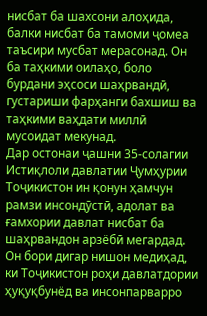нисбат ба шахсони алоҳида, балки нисбат ба тамоми ҷомеа таъсири мусбат мерасонад. Он ба таҳкими оилаҳо, боло бурдани эҳсоси шаҳрвандӣ, густариши фарҳанги бахшиш ва таҳкими ваҳдати миллӣ мусоидат мекунад.
Дар остонаи ҷашни 35-солагии Истиқлоли давлатии Ҷумҳурии Тоҷикистон ин қонун ҳамчун рамзи инсондӯстӣ, адолат ва ғамхории давлат нисбат ба шаҳрвандон арзёбӣ мегардад. Он бори дигар нишон медиҳад, ки Тоҷикистон роҳи давлатдории ҳуқуқбунёд ва инсонпарварро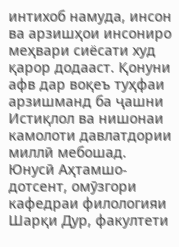интихоб намуда, инсон ва арзишҳои инсониро меҳвари сиёсати худ қарор додааст. Қонуни афв дар воқеъ туҳфаи арзишманд ба ҷашни Истиқлол ва нишонаи камолоти давлатдории миллӣ мебошад.
Юнусӣ Аҳтамшо- дотсент, омӯзгори кафедраи филологияи Шарқи Дур, факултети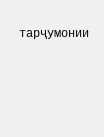тарҷумонии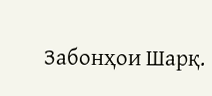Забонҳои Шарқ.